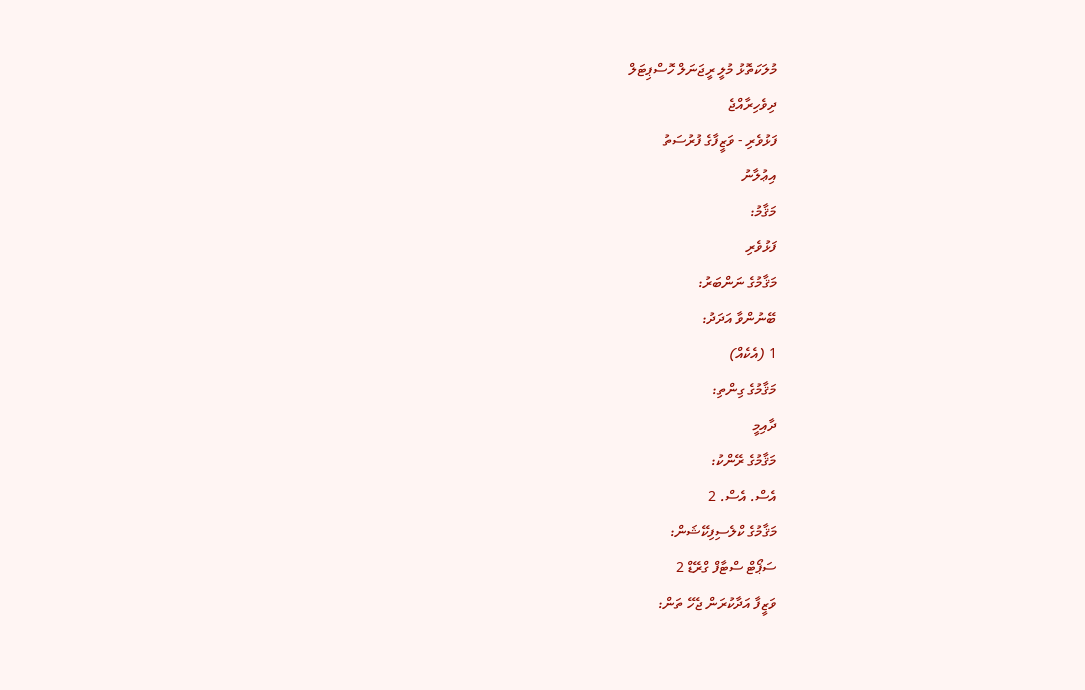މުލަކަތޮޅު މުލީ ރީޖަނަލް ހޮސްޕިޓަލް
ދިވެހިރާއްޖެ
ފަޅުވެރި - ވަޒީފާގެ ފުރުސަތު
އިޢުލާނު
މަޤާމު:
ފަޅުވެރި
މަޤާމުގެ ނަންބަރު:
ބޭނުންވާ އަދަދު:
1 (އެކެއް)
މަޤާމުގެ ގިންތި:
ދާއިމީ
މަޤާމުގެ ރޭންކު:
އެސް. އެސް. 2
މަޤާމުގެ ކްލެސިފިކޭޝަން:
ސަޕޯޓް ސްޓާފް ގްރޭޑް 2
ވަޒީފާ އަދާކުރަން ޖެހޭ ތަން: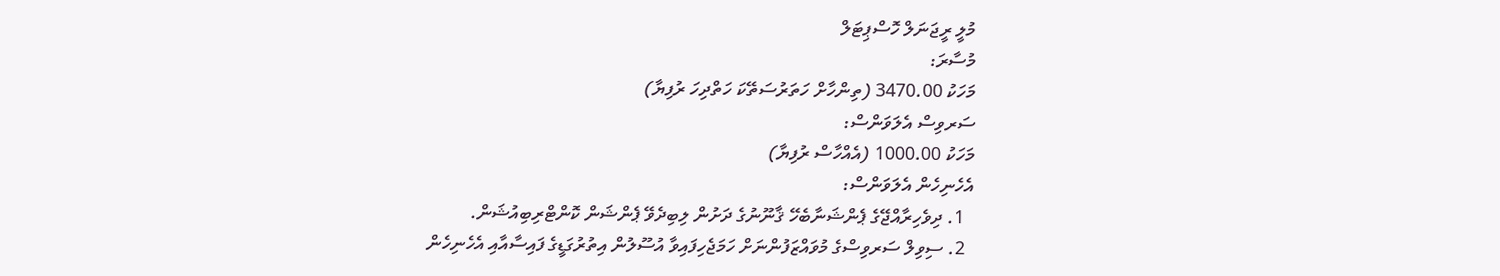މުލީ ރީޖަނަލް ހޮސްޕިޓަލް
މުސާރަ:
މަހަކު 3470.00 (ތިންހާށް ހަތަރުސަތޭކަ ހަތްދިހަ ރުފިޔާ)
ސަރވިސް އެލަވަންސް:
މަހަކު 1000.00 (އެއްހާސް ރުފިޔާ)
އެހެނިހެން އެލަވަންސް:
  1. ދިވެހިރާއްޖޭގެ ޕެންޝަނާބެހޭ ޤާނޫނުގެ ދަށުން ލިބިދެވޭ ޕެންޝަން ކޮންޓްރިބިއުޝަން.
  2. ސިވިލް ސަރވިސްގެ މުވައްޒަފުންނަށް ހަމަޖެހިފައިވާ އުސޫލުން އިތުރުގަޑީގެ ފައިސާއާއި އެހެނިހެން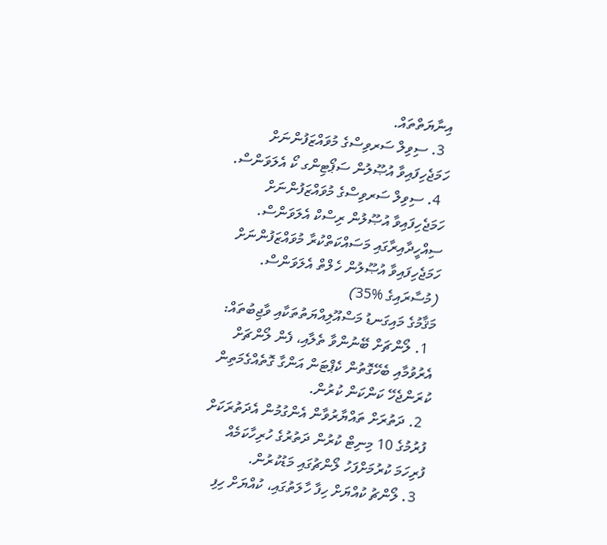އިނާޔަތްތައް.
  3. ސިވިލް ސަރވިސްގެ މުވައްޒަފުންނަށް ހަމަޖެހިފައިވާ އުޞޫލުން ސަޕޯޓިންގ ކޯ އެލަވަންސް.
  4. ސިވިލް ސަރވިސްގެ މުވައްޒަފުންނަށް ހަމަޖެހިފައިވާ އުޞޫލުން ރިސްކް އެލަވަންސް.
ސިއްހީދާއިރާގައި މަސައްކަތްކުރާ މުވައްޒަފުންނަށް ހަމަޖެހިފައިވާ އުޞޫލުން ހެލްތް އެލަވަންސް. (މުސާރައިގެ %35)
މަޤާމުގެ މައިގަނޑު މަސްއޫލިއްޔަތުތަކާއި ވާޖިބުތައް:
  1. ލޯންޗަށް ބޭނުންވާ ތެލާއި، ފެން ލޯންޗަށް އެރުވުމާއި ބެހޭގޮތުން ކެޕްޓަން އަންގާ ގޮތެއްގެމަތިން ކުރަންޖެހޭ ކަންކަން ކުރުން.
  2. ދަތުރަށް ތައްޔާރުވާން އެންގުމުން އެދަތުރަކަށް ފުރުމުގެ 10 މިނިޓް ކުރުން ދަތުރުގެ ހުރިހާކަމެއް ފުރިހަމަ ކުރުމަށްފަހު ލޯންޗުގައި މަޑުކުރުން.
  3. ލޯންޗު ކުއްޔަށް ހިފާ ހާލަތުގައި، ކުއްޔަށް ހިފި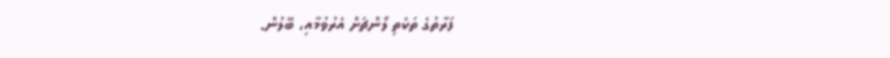ފަރާތުގެ ތަކެތި ލޯންޗަށް އެރުވުމާއި، ބޭލުން.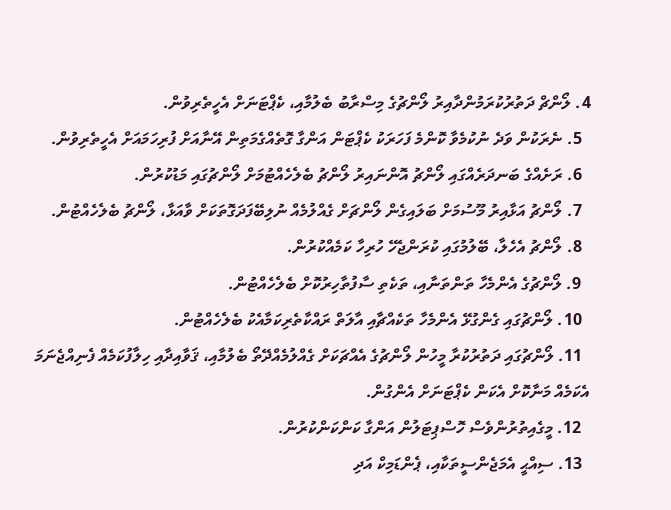4. ލޯންޗް ދަތުރުކުރަމުންދާއިރު ލޯންޗުގެ މިސްރާބު ބެލުމާއި، ކެޕްޓަނަށް އެހީތެރިވުން.
  5. ނެރަކުން ވަދެ ނުކުމެވާ ކޮންމެ ފަހަރަކު ކެޕްޓަން އަންގާ ގޮތެއްގެމަތިން އޭނާއަށް ފުރިހަމައަށް އެހީތެރިވުން.
  6. ރަށެއްގެ ބަނދަރެއްގައި ލޯންޗު އޮންނައިރު ލޯންޗު ބެލެހެއްޓުމަށް ލޯންޗުގައި މަޑުކުރުން.
  7. ލޯންޗު އަޅާއިރު މޫސުމަށް ބަލައިގެން ލޯންޗަށް ގެއްލުމެއް ނުލިބޭފަދަގޮތަކަށް ވާއަޅާ، ލޯންޗު ބެލެހެއްޓުން.
  8. ލޯންޗު އެހެލާ، ބޭލުމުގައި ކުރަންޖެހޭ ހުރިހާ ކަމެއްކުރުން.
  9. ލޯންޗުގެ އެންމެހާ ތަންތަނާއި، ތަކެތި ސާފުތާހިރުކޮށް ބެލެހެއްޓުން.
  10. ލޯންޗުގައި ގެންގުޅޭ އެންމެހާ ތަކެއްޗާއި އާލަތް ރައްކާތެރިކަމާއެކު ބެލެހެއްޓުން.
  11. ލޯންޗުގައި ދަތުރުކުރާ މީހުން ލޯންޗުގެ އެއްޗަކަށް ގެއްލުމެއްދޭތޯ ބެލުމާއި، ޤަވާއިދާއި ހިލާފުކަމެއް ފެނިއްޖެނަމަ އެކަމެއް މަނާކޮށް އެކަން ކެޕްޓަނަށް އެންގުން.
  12. މީގެއިތުރުންވެސް ހޮސްޕިޓަލުން އަންގާ ކަންކަންކުރުން.
  13. ސިއްޙީ އެމަޖެންސީތަކާއި، ޕެންޑަމިކް އަދި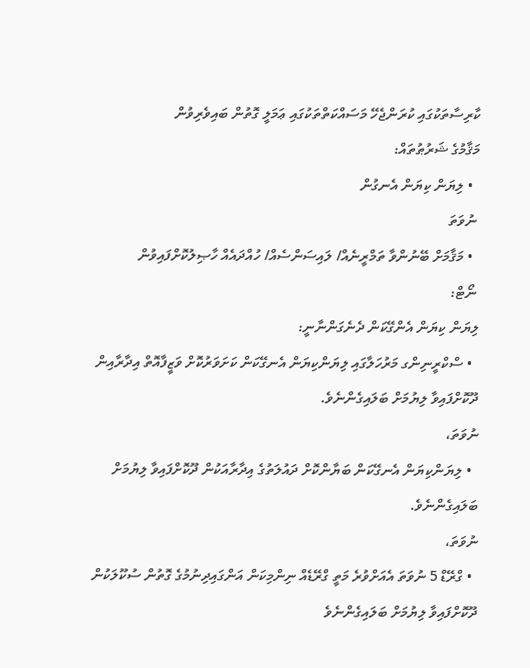ކާރިސާތަކުގައި ކުރަންޖެހޭ މަސައްކަތްތަކުގައި ޢަމަލީ ގޮތުން ބައިވެރިވުން
މަޤާމުގެ ޝަރުޠުތައް:
  • ލިޔަން ކިޔަން އެނގުން
 ނުވަތަ
  • މަޤާމަށް ބޭނުންވާ ތަމްރީނެއް/ ލައިސަންސެއް/ ހުއްދައެއް ހާޞިލުކޮށްފައިވުން
 ނޯޓް:
ލިޔަން ކިޔަން އެންގޭކަން ދެނެގަންނާނީ:
  • ސްކްރީނިންގ މަރުހަލާގައި ލިޔަންކިޔަން އެނގޭކަން ކަށަވަރުކޮށް ވަޒީފާއޮތް އިދާރާއިން ދޫކޮށްފައިވާ ލިޔުމަށް ބަލައިގެންނެވެ.
ނުވަތަ،
  • ލިޔަންކިޔަން އެނގޭކަން ބަޔާންކޮށް ދައުލަތުގެ އިދާރާއަކުން ދޫކޮށްފައިވާ ލިޔުމަށް ބަލައިގެންނެވެ.
ނުވަތަ،
  • ގްރޭޑް 5 ނުވަތަ އެއަށްވުރެ މަތީ ގްރޭޑެއް ނިންމިކަން އަންގައިދިނުމުގެ ގޮތުން ސުކޫލަކުން ދޫކޮށްފައިވާ ލިޔުމަށް ބަލައިގެންނެވެ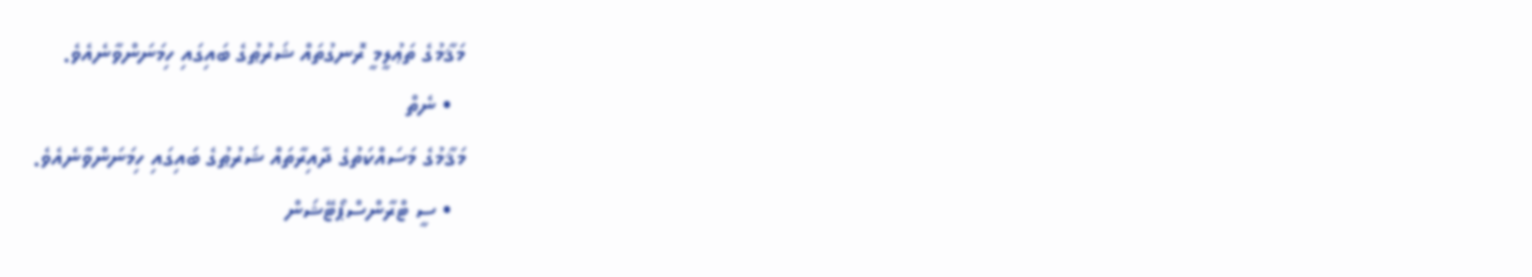މަޤާމުގެ ތަޢުލީމީ ރޮނގުތައް ޝަރުޠުގެ ބައިގައި ހިމަނަންވާނެއެވެ.
  • ނެތް
މަޤާމުގެ މަސައްކަތުގެ ދާއިރާތައް ޝަރުޠުގެ ބައިގައި ހިމަނަންވާނެއެވެ.
  • ސީ ޓްރާންސްޕޯޓޭޝަން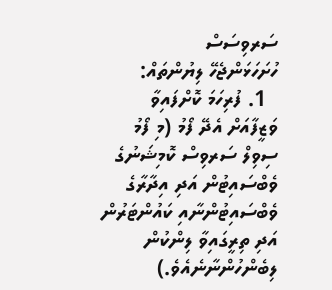ސަރވިސަސް
ހުށަހަޅަންޖެހޭ ލިޔުންތައް:
  1. ފުރިހަމަ ކޮށްފައިވާ ވަޒީފާއަށް އެދޭ ފޯމު (މި ފޯމު ސިވިލް ސަރވިސް ކޮމިޝަނުގެ ވެބްސައިޓުން އަދި އިދާރާގެ ވެބްސައިޓުންނާއި ކައުންޓަރުން އަދި ތިރީގައިވާ ލިންކުން ލިބެންހުންނާނެއެވެ.)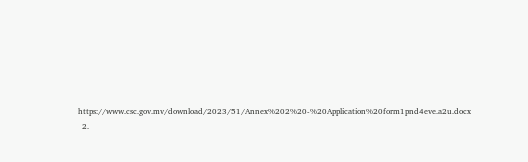https://www.csc.gov.mv/download/2023/51/Annex%202%20-%20Application%20form1pnd4eve.a2u.docx
  2.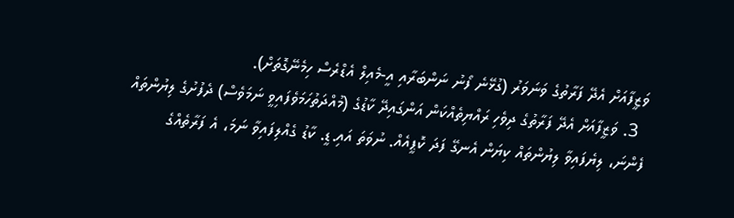ވަޒީފާއަށް އެދޭ ފަރާތުގެ ވަނަވަރު (ގުޅޭނެ ފޯނު ނަންބަރާއި އީ-މެއިލް އެޑްރެސް ހިމެނޭގޮތަށް).
  3. ވަޒީފާއަށް އެދޭ ފަރާތުގެ ދިވެހި ރައްޔިތެއްކަން އަންގައިދޭ ކާޑުގެ (މުއްދަތުހަމަވެފައިވީ ނަމަވެސް) ދެފުށުގެ ލިޔުންތައް ފެންނަ، ލިޔެފައިވާ ލިޔުންތައް ކިޔަން އެނގޭ ފަދަ ކޮޕީއެއް. ނުވަތަ އައި.ޑީ. ކާޑު ގެއްލިފައިވާ ނަމަ، އެ ފަރާތެއްގެ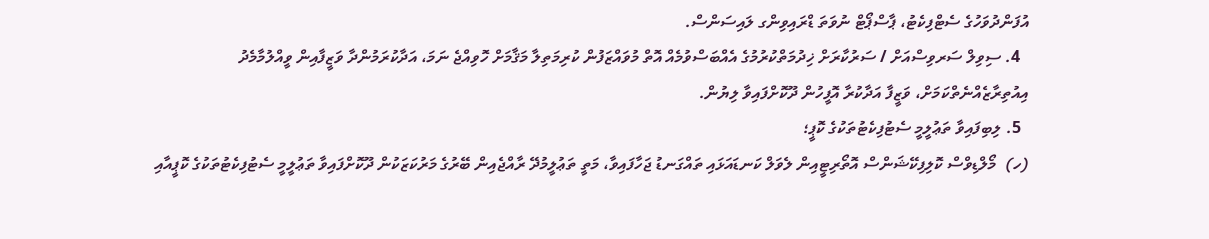އުފަންދުވަހުގެ ސެޓްފިކެޓު، ޕާސްޕޯޓް ނުވަތަ ޑްރައިވިންގ ލައިސަންސް.
  4. ސިވިލް ސަރވިސްއަށް / ސަރުކާރަށް ޚިދުމަތްކުރުމުގެ އެއްބަސްވުމެއް އޮތް މުވައްޒަފުން ކުރިމަތިލާ މަޤާމަށް ހޮވިއްޖެ ނަމަ، އަދާކުރަމުންދާ ވަޒީފާއިން ވީއްލުމާމެދު އިއުތިރާޒެއްނެތްކަމަށް، ވަޒީފާ އަދާކުރާ އޮފީހުން ދޫކޮށްފައިވާ ލިޔުން.
  5. ލިބިފައިވާ ތަޢުލީމީ ސެޓުފިކެޓުތަކުގެ ކޮޕީ؛
(ހ)  މޯލްޑިވްސް ކޮލިފިކޭޝަންސް އޮތޯރިޓީއިން ލެވަލް ކަނޑައަޅައި ތައްގަނޑު ޖަހާފައިވާ، މަތީ ތަޢުލީމުދޭ ރާއްޖެއިން ބޭރުގެ މަރުކަޒަކުން ދޫކޮށްފައިވާ ތަޢުލީމީ ސެޓުފިކެޓުތަކުގެ ކޮޕީއާއި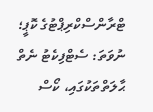ޓްރާންސްކްރިޕްޓުގެ ކޮޕީ؛ ނުވަތަ: ސެޓްފިކެޓު ނެތް ޙާލަތްތަކުގައި، ކޯސް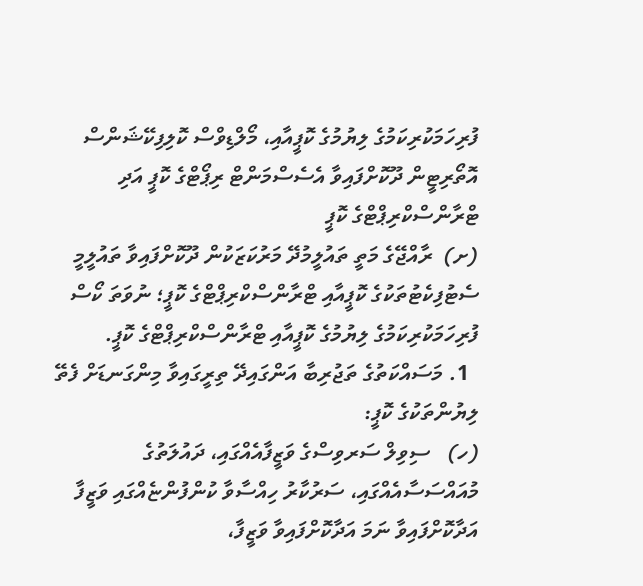ފުރިހަމަކުރިކަމުގެ ލިޔުމުގެ ކޮޕީއާއި، މޯލްޑިވްސް ކޮލިފިކޭޝަންސް އޮތޯރިޓީން ދޫކޮށްފައިވާ އެސެސްމަންޓް ރިޕޯޓްގެ ކޮޕީ އަދި ޓްރާންސްކްރިޕްޓްގެ ކޮޕީ
(ށ)  ރާއްޖޭގެ މަތީ ތައުލީމުދޭ މަރުކަޒަކުން ދޫކޮށްފައިވާ ތައުލީމީ ސެޓުފިކެޓުތަކުގެ ކޮޕީއާއި ޓްރާންސްކްރިޕްޓްގެ ކޮޕީ؛ ނުވަތަ ކޯސް ފުރިހަމަކުރިކަމުގެ ލިޔުމުގެ ކޮޕީއާއި ޓްރާންސްކްރިޕްޓްގެ ކޮޕީ.
  1. މަސައްކަތުގެ ތަޖުރިބާ އަންގައިދޭ ތިރީގައިވާ މިންގަނޑަށް ފެތޭ ލިޔުންތަކުގެ ކޮޕީ:
(ހ)   ސިވިލް ސަރވިސްގެ ވަޒީފާއެއްގައި، ދައުލަތުގެ މުއައްސަސާއެއްގައި، ސަރުކާރު ހިއްސާވާ ކުންފުންޏެއްގައި ވަޒީފާ އަދާކޮށްފައިވާ ނަމަ އަދާކޮށްފައިވާ ވަޒީފާ،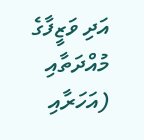އަދި ވަޒީފާގެ މުއްދަތާއި (އަހަރާއި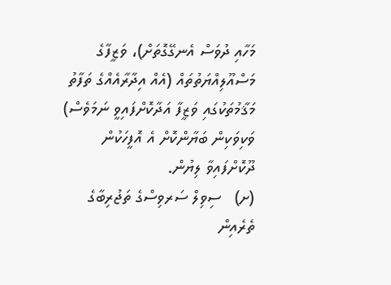މަހާއި ދުވަސް އެނގޭގޮތަށް)، ވަޒީފާގެ މަސްއޫލިއްޔަތުތައް (އެއް އިދާރާއެއްގެ ތަފާތު މަޤާމުތަކުގައި ވަޒީފާ އަދާކޮށްފައިވީ ނަމަވެސް) ވަކިވަކިން ބަޔާންކޮށް އެ އޮފީހަކުން ދޫކޮށްފައިވާ ލިޔުން.
(ށ)   ސިވިލް ސަރވިސްގެ ތަޖުރިބާގެ ތެރެއިން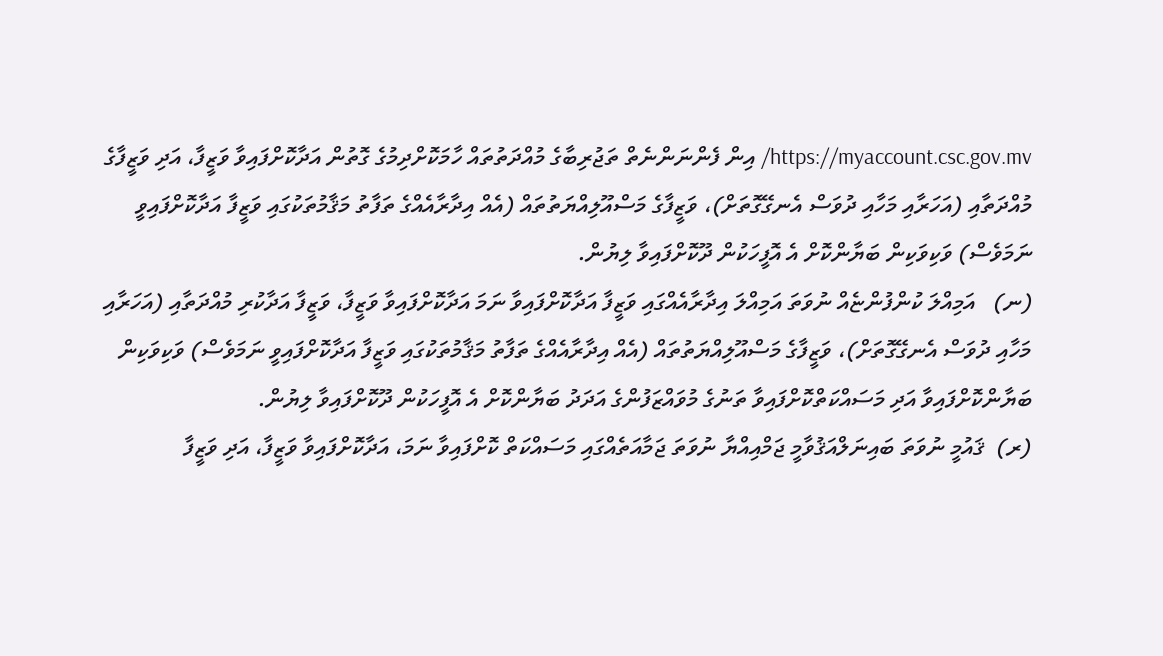https://myaccount.csc.gov.mv/ އިން ފެންނަންނެތް ތަޖުރިބާގެ މުއްދަތުތައް ހާމަކޮށްދިމުގެ ގޮތުން އަދާކޮށްފައިވާ ވަޒީފާ، އަދި ވަޒީފާގެ މުއްދަތާއި (އަހަރާއި މަހާއި ދުވަސް އެނގޭގޮތަށް)، ވަޒީފާގެ މަސްއޫލިއްޔަތުތައް (އެއް އިދާރާއެއްގެ ތަފާތު މަޤާމުތަކުގައި ވަޒީފާ އަދާކޮށްފައިވީ ނަމަވެސް) ވަކިވަކިން ބަޔާންކޮށް އެ އޮފީހަކުން ދޫކޮށްފައިވާ ލިޔުން.
(ނ)   އަމިއްލަ ކުންފުންޏެއް ނުވަތަ އަމިއްލަ އިދާރާއެއްގައި ވަޒީފާ އަދާކޮށްފައިވާ ނަމަ އަދާކޮށްފައިވާ ވަޒީފާ، ވަޒީފާ އަދާކުރި މުއްދަތާއި (އަހަރާއި މަހާއި ދުވަސް އެނގޭގޮތަށް)، ވަޒީފާގެ މަސްއޫލިއްޔަތުތައް (އެއް އިދާރާއެއްގެ ތަފާތު މަޤާމުތަކުގައި ވަޒީފާ އަދާކޮށްފައިވީ ނަމަވެސް) ވަކިވަކިން ބަޔާންކޮށްފައިވާ އަދި މަސައްކަތްކޮށްފައިވާ ތަނުގެ މުވައްޒަފުންގެ އަދަދު ބަޔާންކޮށް އެ އޮފީހަކުން ދޫކޮށްފައިވާ ލިޔުން.
(ރ)  ޤައުމީ ނުވަތަ ބައިނަލްއަޤުވާމީ ޖަމްއިއްޔާ ނުވަތަ ޖަމާއަތެއްގައި މަސައްކަތް ކޮށްފައިވާ ނަމަ، އަދާކޮށްފައިވާ ވަޒީފާ، އަދި ވަޒީފާ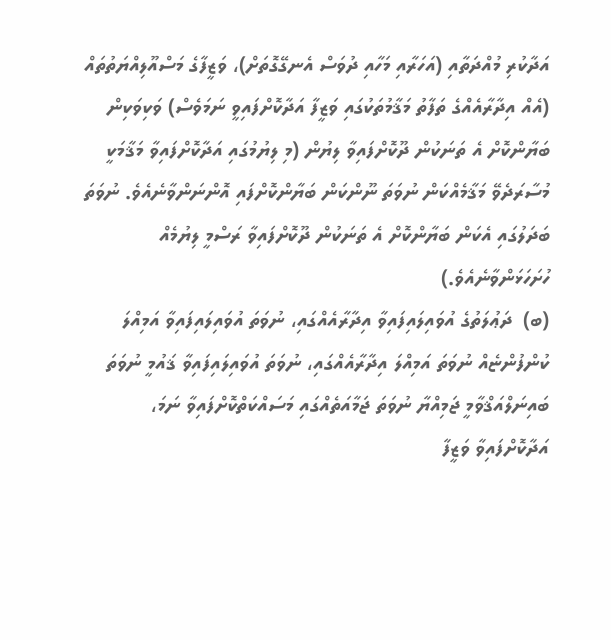އަދާކުރި މުއްދަތާއި (އަހަރާއި މަހާއި ދުވަސް އެނގޭގޮތަށް)، ވަޒީފާގެ މަސްއޫލިއްޔަތުތައް (އެއް އިދާރާއެއްގެ ތަފާތު މަޤާމުތަކުގައި ވަޒީފާ އަދާކޮށްފައިވީ ނަމަވެސް) ވަކިވަކިން ބަޔާންކޮށް އެ ތަނަކުން ދޫކޮށްފައިވާ ލިޔުން (މި ލިޔުމުގައި އަދާކޮށްފައިވާ މަޤާމަކީ މުސާރަދެވޭ މަޤާމެއްކަން ނުވަތަ ނޫންކަން ބަޔާންކޮށްފައި އޮންނަންވާނެއެވެ. ނުވަތަ ބަދަލުގައި އެކަން ބަޔާންކޮށް އެ ތަނަކުން ދޫކޮށްފައިވާ ރަސްމީ ލިޔުމެއް ހުށަހަޅަންވާނެއެވެ.)
(ބ)  ދަޢުލަތުގެ އުވައިލައިފައިވާ އިދާރާއެއްގައި، ނުވަތަ އުވައިލައިފައިވާ އަމިއްލަ ކުންފުންޏެއް ނުވަތަ އަމިއްލަ އިދާރާއެއްގައި، ނުވަތަ އުވައިލައިފައިވާ ޤައުމީ ނުވަތަ ބައިނަލްއަޤްވާމީ ޖަމިއްޔާ ނުވަތަ ޖަމާއަތެއްގައި މަސައްކަތްކޮށްފައިވާ ނަމަ، އަދާކޮށްފައިވާ ވަޒީފާ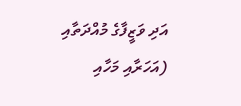އަދި ވަޒީފާގެ މުއްދަތާއި (އަހަރާއި މަހާއި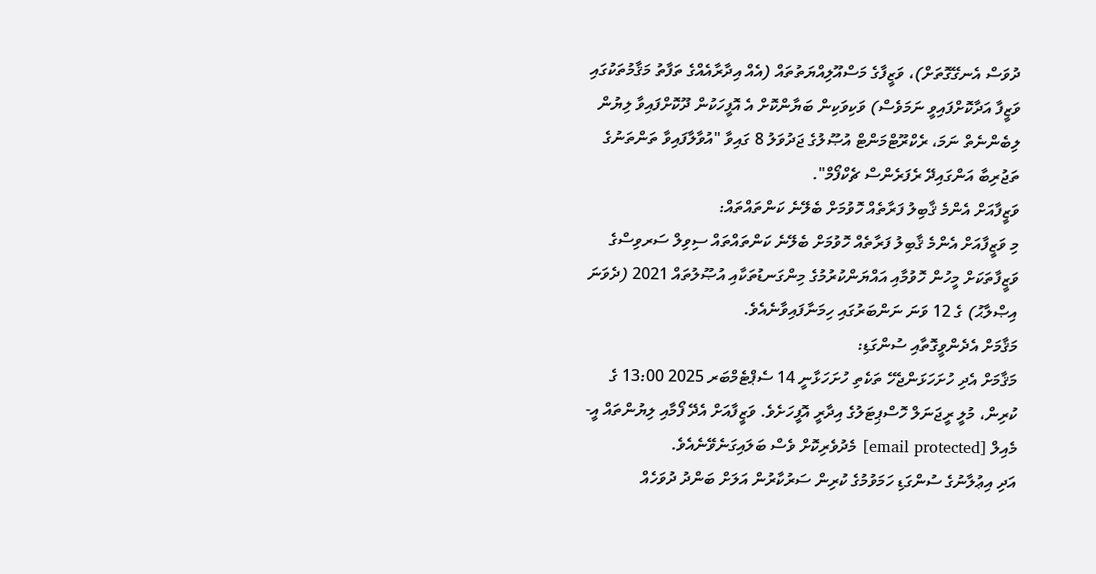ދުވަސް އެނގޭގޮތަށް)، ވަޒީފާގެ މަސްއޫލިއްޔަތުތައް (އެއް އިދާރާއެއްގެ ތަފާތު މަޤާމުތަކުގައި ވަޒީފާ އަދާކޮށްފައިވީ ނަމަވެސް) ވަކިވަކިން ބަޔާންކޮށް އެ އޮފީހަކުން ދޫކޮށްފައިވާ ލިޔުން ލިބެންނެތް ނަމަ، ރެކްރޫޓްމަންޓް އުޞޫލުގެ ޖަދުވަލު 8 ގައިވާ "އުވާލާފައިވާ ތަންތަނުގެ ތަޖުރިބާ އަންގައިދޭ ރެފަރެންސް ޗެކްފޯމް".
ވަޒީފާއަށް އެންމެ ޤާބިލު ފަރާތެއް ހޮވުމަށް ބެލޭނެ ކަންތައްތައް:
މި ވަޒީފާއަށް އެންމެ ޤާބިލު ފަރާތެއް ހޮވުމަށް ބެލޭނެ ކަންތައްތައް ސިވިލް ސަރވިސްގެ ވަޒީފާތަކަށް މީހުން ހޮވުމާއި އައްޔަންކުރުމުގެ މިންގަނޑުތަކާއި އުޞޫލުތައް 2021 (ދެވަނަ އިޞްލާޙު) ގެ 12 ވަނަ ނަންބަރުގައި ހިމަނާފައިވާނެއެވެ.
މަޤާމަށް އެދެންވީގޮތާއި ސުންގަޑި:
މަޤާމަށް އެދި ހުށަހަޅަންޖެހޭ ތަކެތި ހުށަހަޅާނީ 14 ސެޕްޓެމްބަރ 2025 13:00 ގެ ކުރިން، މުލީ ރީޖަނަލް ހޮސްޕިޓަލުގެ އިދާރީ އޮފީހަށެވެ. ވަޒީފާއަށް އެދޭ ފޯމާއި ލިޔުންތައް އީ-މެއިލް [email protected] މެދުވެރިކޮށް ވެސް ބަލައިގަނެވޭނެއެވެ.
އަދި އިޢުލާނުގެ ސުންގަޑި ހަމަވުމުގެ ކުރިން ސަރުކާރުން އަލަށް ބަންދު ދުވަހެއް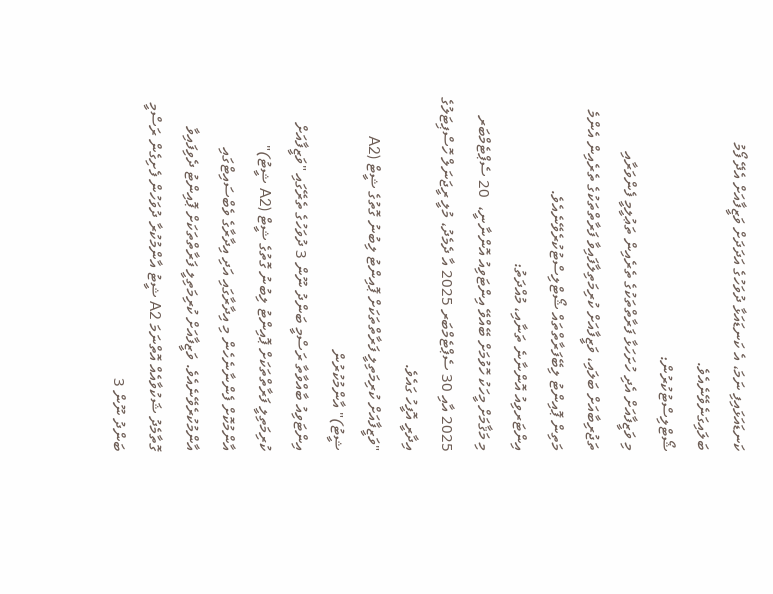ކަނޑައަޅައިފި ނަމަ، އެ ކަނޑައަޅާ ދުވަހުގެ އަދަދަށް ވަޒީފާއަށް އެދޭ ފޯމު ބަލައިގަނެވޭނެއެވެ.
ޝޯޓްލިސްޓުކުރުން:
މި ވަޒީފާއަށް އެދި ހުށަހަޅާ ފަރާތްތަކުގެ ތެރެއިން ތަޢުލީމީ ފެންވަރާއި ތަޖުރިބާއަށް ބަލައި، ވަޒީފާއަށް ކުރިމަތިލާފައިވާ ފަރާތްތަކުގެ ތެރެއިން އެންމެ މަތިން ޕޮއިންޓު ލިބޭފަރާތްތައް ޝޯޓްލިސްޓުކުރެވޭނެއެވެ.
އިންޓަރވިއު އޮންނާނެ ތަނާއި، މުއްދަތު:
މި މަޤާމަށް މީހަކު ހޮވުމަށް ބޭއްވޭ އިންޓަވިއު އޮންނާނީ،  20 ސެޕްޓެމްބަރ 2025 އާއި 30 ސެޕްޓެމްބަރ 2025 އާ ދެމެދު، މުލީ ރީޖަނަލް ހޮސްޕިޓަލުގެ އިދާރީ އޮފީހު ގައެވެ.
"ވަޒީފާއަށް ކުރިމަތިލީ ފަރާތްތަކަށް ޕޮއިންޓު ލިބުނު ގޮތުގެ ޝީޓް (A2 ޝީޓު)" އާންމުކުރުން
އިންޓަވިއު ބާއްވާތާ ރަސްމީ ބަންދު ނޫން 3 ދުވަހުގެ ތެރޭގައި "ވަޒީފާއަށް ކުރިމަތިލީ ފަރާތްތަކަށް ޕޮއިންޓު ލިބުނު ގޮތުގެ ޝީޓް (A2 ޝީޓު)" އާންމުކޮށް ފެންނާނެހެން މި އިދާރާގައި އަދި އިދާރާގެ ވެބްސައިޓްގައި އާންމުކުރެވޭނެއެވެ. ވަޒީފާއަށް ކުރިމަތިލީ ފަރާތްތަކަށް ޕޮއިންޓު ދެވިފައިވާ ގޮތާމެދު ޝަކުވާއެއް އޮތްނަމަ A2 ޝީޓު އާންމުކުރާ ދުވަހުން ފެށިގެން ރަސްމީ ބަންދު ނޫން 3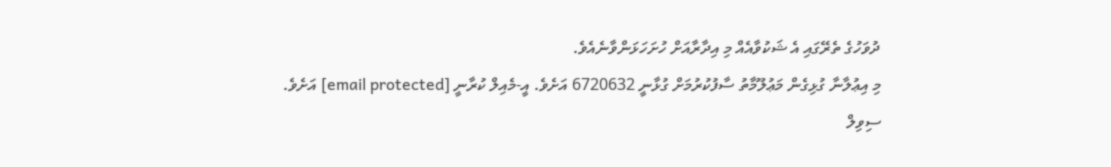ދުވަހުގެ ތެރޭގައި އެ ޝަކުވާއެއް މި އިދާރާއަށް ހުށަހަޅަންވާނެއެވެ.
މި އިޢުލާނާ ގުޅިގެން މަޢުލޫމާތު ސާފުކުރުމަށް ގުޅާނީ 6720632 އަށެވެ. އީ-މެއިލް ކުރާނީ [email protected] އަށެވެ.
ސިވިލް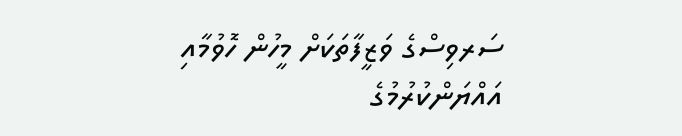ސަރވިސްގެ ވަޒީފާތަކަށް މީހުން ހޮވުމާއި އައްޔަންކުރުމުގެ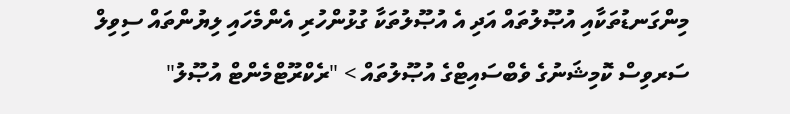މިންގަނޑުތަކާއި އުޞޫލުތައް އަދި އެ އުޞޫލުތަކާ ގުޅުންހުރި އެންމެހައި ލިޔުންތައް ސިވިލް ސަރވިސް ކޮމިޝަނުގެ ވެބްސައިޓްގެ އުޞޫލުތައް > "ރެކްރޫޓްމެންޓް އުޞޫލު"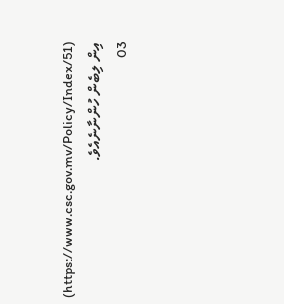(https://www.csc.gov.mv/Policy/Index/51) އިން ލިބެން ހުންނާނެއެވެ.
03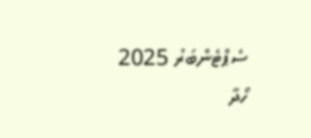ސެޕްޓެންބަރު 2025
ހޯދާ